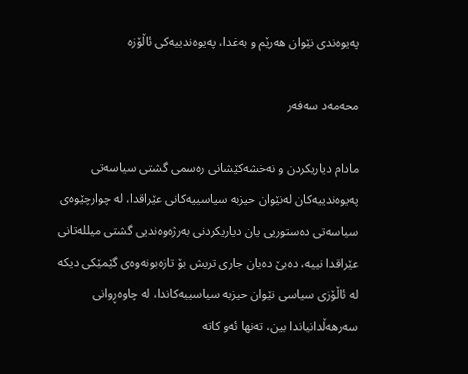په‌یوه‌ندی نێوان هه‌رێم و به‌غدا، په‌یوه‌ندییه‌كی ئاڵۆزه

محه‌مه‌د سه‌فه‌ر

مادام دیاریكردن و نه‌خشه‌كێشانی ره‌سمی گشتی سیاسه‌تی په‌یوه‌ندییه‌كان له‌نێوان حیزبه‌ سیاسییه‌كانی عێراقدا، له‌ چوارچێوه‌ی سیاسه‌تی ده‌ستوریی یان دیاریكردنی به‌رژه‌وه‌ندیی گشتی میلله‌تانی عێراقدا نییه‌، ده‌بێ ده‌یان جاری تریش بۆ تازه‌بونه‌وه‌ی گێمێكی دیكه‌ له‌ ئاڵۆزی سیاسی نێوان حیزبه‌ سیاسییه‌كاندا، له‌ چاوه‌ڕوانی سه‌رهه‌ڵدانیاندا بین، ته‌نها ئه‌و كاته‌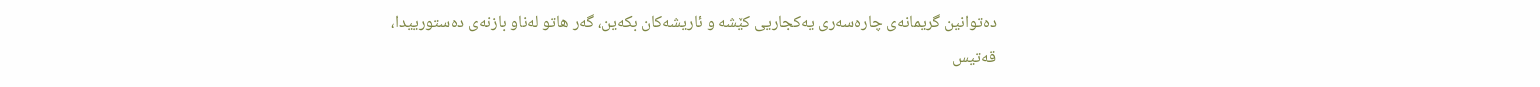ده‌توانین گریمانه‌ی چاره‌سه‌ری یه‌كجاریی كێشه‌ و ئاریشه‌كان بكه‌ین، گه‌ر هاتو له‌ناو بازنه‌ی ده‌ستورییدا، قه‌تیس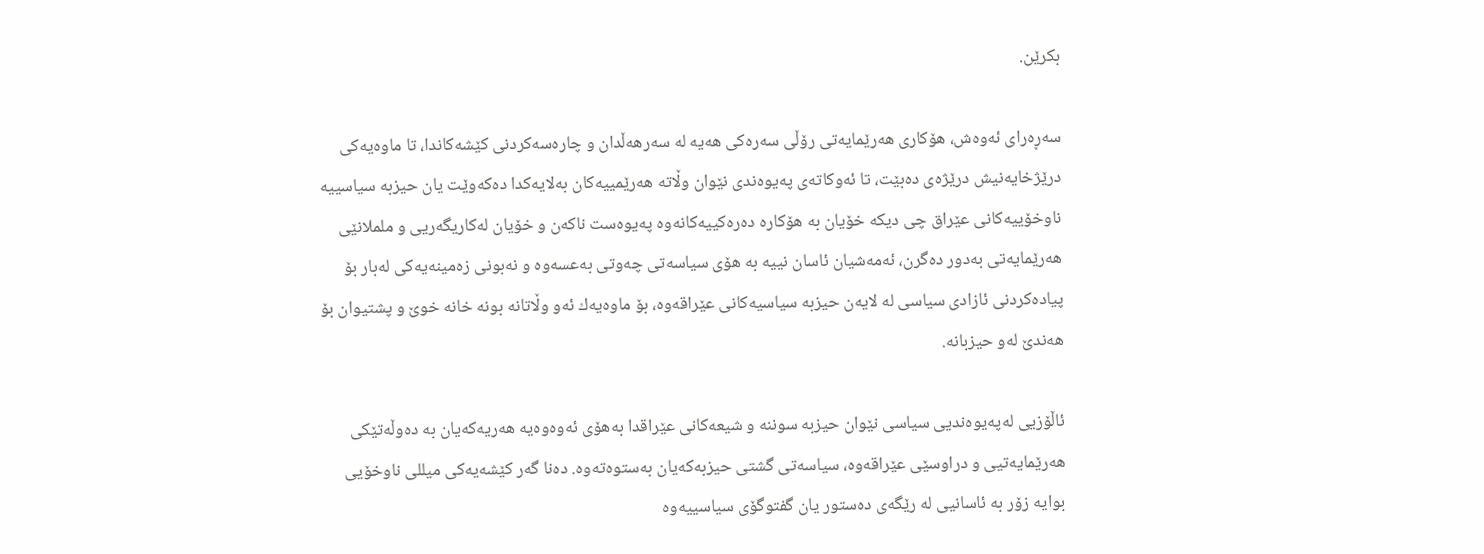بكرێن.

سه‌ڕه‌رای ئه‌وه‌ش، هۆكاری هه‌رێمایه‌تی رۆڵی سه‌ره‌كی هه‌یه‌ له‌ سه‌رهه‌ڵدان و چاره‌سه‌كردنی كێشه‌كاندا، تا ماوه‌یه‌كی درێژخایه‌نیش درێژه‌ی ده‌بێت، تا ئه‌وكاته‌ی په‌یوه‌ندی نێوان وڵاته‌ هه‌رێمییه‌كان به‌لایه‌كدا ده‌كه‌وێت یان حیزبه‌ سیاسییه‌ ناوخۆییه‌كانی عێراق چی دیكه‌ خۆیان به‌ هۆكاره‌ ده‌ره‌كییه‌كانه‌وه ‌په‌یوه‌ست ناكه‌ن و خۆیان له‌كاریگه‌ریی و ململانێی هه‌رێمایه‌تی به‌دور ده‌گرن، ئه‌مه‌شیان ئاسان نییه‌ به‌ هۆی سیاسه‌تی چه‌وتی به‌عسه‌وه‌ و نه‌بونی زه‌مینه‌یه‌كی له‌بار بۆ پیاده‌كردنی ئازادی سیاسی له‌ لایه‌ن حیزبه‌ سیاسیه‌كانی عێراقه‌وه‌، بۆ ماوه‌یه‌ك ئه‌و وڵاتانه‌ بونه‌ خانه‌ خوێ و پشتیوان بۆ هه‌ندێ له‌و حیزبانه‌.

ئاڵۆزیی له‌په‌یوه‌ندیی سیاسی نێوان حیزبه‌ سوننه‌ و شیعه‌كانی عێراقدا به‌هۆی ئه‌وه‌وه‌یه‌ هه‌ریه‌كه‌یان به‌ ده‌وڵه‌تێكی هه‌رێمایه‌تیی و دراوسێی عێراقه‌وه‌، سیاسه‌تی گشتی حیزبه‌كه‌یان به‌ستوه‌ته‌وه‌. ده‌نا گه‌ر كێشه‌یه‌كی میللی ناوخۆیی بوایه‌ زۆر به‌ ئاسانیی له‌ رێگه‌ی ده‌ستور یان گفتوگۆی سیاسییه‌وه‌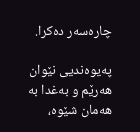چاره‌سه‌ر ده‌كرا.

په‌یوه‌ندیی نێوان هه‌رێم و به‌غدا به‌ هه‌مان شێوه‌،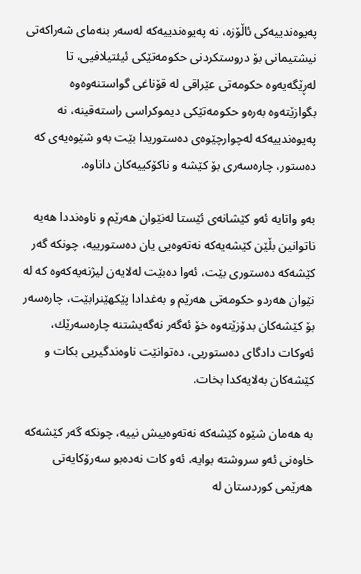په‌یوه‌ندییه‌كی ئاڵۆزه‌، نه‌ په‌یوه‌ندییه‌كه‌ له‌سه‌ر بنه‌مای شه‌راكه‌تی نیشتیمانی بۆ دروستكردنی حكومه‌تێكی ئیئتیلافیی، تا له‌ڕێگه‌یه‌وه‌ حكومه‌تی عێراقی له‌ قۆناغی گواستنه‌وه‌وه‌ بگوازێته‌وه‌ به‌ره‌و حكومه‌تێكی دیموكراسی راسته‌قینه‌، نه‌ په‌یوه‌ندییه‌كه‌ له‌چوارچێوه‌ی ده‌ستوریدا بێت به‌و شێوه‌یه‌ی كه‌ ده‌ستور، چاره‌سه‌ری بۆ كێشه‌ و ناكۆكییه‌كان داناوه‌.

به‌و واتایه‌ ئه‌و كێشانه‌ی ئێستا له‌نێوان هه‌رێم و ناوه‌نددا هه‌یه‌ ناتوانین بڵێن كێشه‌یه‌كه‌ نه‌ته‌وه‌یی یان ده‌ستورییه‌، چونكه‌ گه‌ر كێشه‌كه‌ ده‌ستوری بێت، ئه‌وا ده‌بێت له‌لایه‌ن لیژنه‌یه‌كه‌وه‌ كه‌ له‌ نێوان هه‌ردو حكومه‌تی هه‌رێم و به‌غدادا پێكهێنرابێت، چاره‌سه‌ر بۆ كێشه‌كان بدۆزێته‌وه‌ خۆ ئه‌گه‌ر نه‌گه‌یشتنه‌ چاره‌سه‌رێك، ئه‌وكات دادگای ده‌ستوریی، ده‌توانێت ناوه‌ندگیریی بكات و كێشه‌كان به‌لایه‌كدا بخات.

به‌ هه‌مان شێوه‌ كێشه‌كه‌ نه‌ته‌وه‌ییش نییه‌، چونكه‌ گه‌ر كێشه‌كه‌ خاوه‌نی ئه‌و سروشته‌ بوایه‌، ئه‌و كات نه‌ده‌بو سه‌رۆكایه‌تی هه‌رێمی كوردستان له‌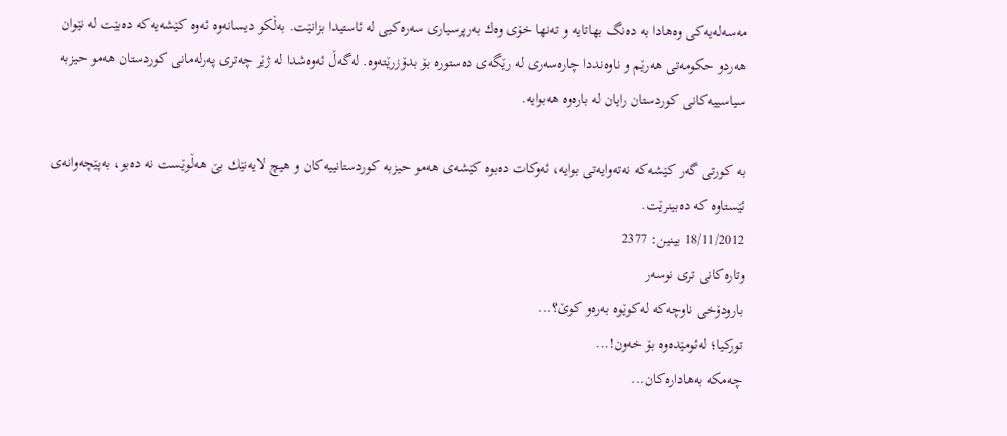مه‌سه‌له‌یه‌كی وه‌هادا به‌ ده‌نگ بهاتایه‌ و ته‌نها خۆی وه‌ك به‌رپرسیاری سه‌ره‌كیی له‌ ئاستیدا بزانێت. به‌ڵكو دیسانه‌وه‌ ئه‌وه‌ كێشه‌یه‌كه‌ ده‌بێت له‌ نێوان هه‌ردو حكومه‌تی هه‌رێم و ناوه‌نددا چاره‌سه‌ری له‌ رێگه‌ی ده‌ستوره‌ بۆ بدۆزرێته‌وه‌. له‌گه‌ڵ ئه‌وه‌شدا له‌ ژێر چه‌تری په‌رله‌مانی كوردستان هه‌مو حیزبه‌ سیاسییه‌كانی كوردستان رایان له‌ باره‌وه‌ هه‌بوایه‌.

به‌ كورتی گه‌ر كێشه‌كه‌ نه‌ته‌وایه‌تی بوایه‌، ئه‌وكات ده‌بوه‌ كێشه‌ی هه‌مو حیزبه‌ كوردستانییه‌كان و هیچ لایه‌نێك بێ هه‌ڵوێست نه‌ ده‌بو، به‌پێچه‌وانه‌ی ئێستاوه‌ كه‌ ده‌بینرێت.
18/11/2012 بینین: 2377
وتاره‌کانی تری نوسه‌ر
بارودۆخی ناوچه‌كه‌ له‌كوێوه‌ به‌ره‌و كوێ؟...
توركیا؛ له‌ئومێده‌وه‌ بۆ خه‌ون!...
چه‌مكه‌ به‌هاداره‌كان...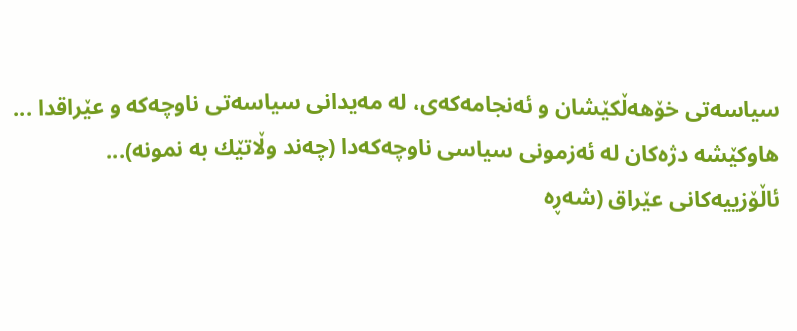سیاسه‌تی خۆهه‌ڵكێشان و ئه‌نجامه‌كه‌ی، له‌ مه‌یدانی سیاسه‌تی ناوچه‌كه‌ و عێراقدا ...
هاوكێشه‌ دژه‌كان له‌ ئه‌زمونی سیاسی ناوچه‌كه‌دا (چه‌ند وڵاتێك به‌ نمونه‌)...
ئاڵۆزییه‌كانی عێراق (شه‌ڕه‌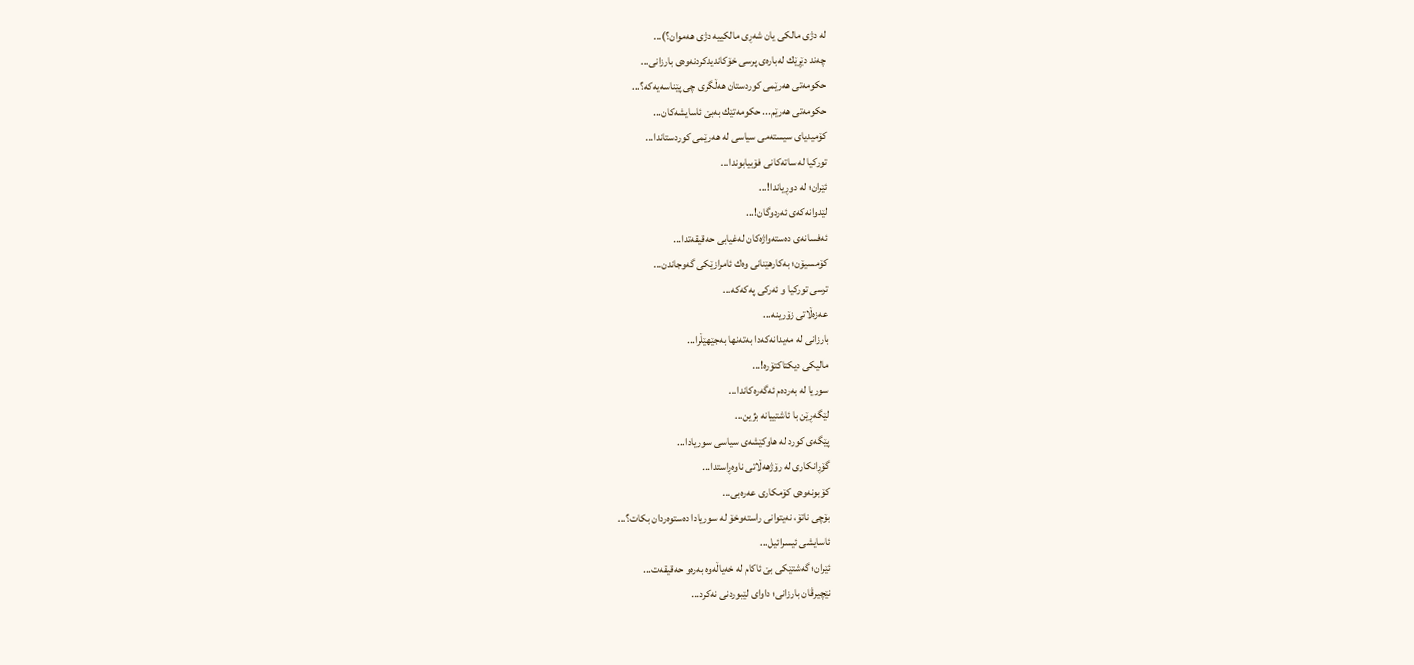له‌ دژی مالكی یان شه‌ڕی مالكییه‌ دژی هه‌موان؟)...
چه‌ند دێڕێك له‌باره‌ی پرسی خۆكاندیدكردنه‌وه‌ی بارزانی...
حكومه‌تی هه‌رێمی كوردستان هه‌ڵگری چی پێناسه‌یه‌كه‌؟...
حكومه‌تی هه‌رێم... حكومه‌تێك به‌بێ ئاسایشه‌كان...
كۆمیدیای سیسته‌می سیاسی له‌ هه‌رێمی كوردستاندا...
توركیا له‌ ساته‌كانی فۆبیابوندا...
ئێران؛ لە دوڕیاندا!...
لێدوانه‌كه‌ی ئه‌ردوگان!...
ئه‌فسانه‌ی ده‌سته‌واژه‌كان له‌غیابی حه‌قیقه‌تدا...
كۆمسیۆن؛ به‌كارهێنانی وه‌ك ئامرازێكی گه‌وجاندن...
ترسی توركیا و ئه‌ركی په‌كه‌كه‌...
عه‌زه‌ڵاتی زۆرینه‌...
بارزانی له‌ مه‌یدانه‌كه‌دا به‌ته‌نها به‌جێهێڵرا...
مالیکی دیکتاکتۆره‌!...
سوریا له‌ به‌رده‌م ئه‌گه‌ره‌كاندا...
لێگه‌ڕێن با ئاشتییانه‌ بژین...
پێگه‌ی كورد له‌ هاوكێشه‌ی سیاسی سوریادا...
گۆڕانکاری له‌ رۆژهه‌ڵاتی ناوه‌ڕاستدا...
كۆبونه‌وه‌ی كۆمكاری عه‌ره‌بی...
بۆچی ناتۆ، نه‌یتوانی راسته‌وخۆ له‌ سوریادا ده‌ستوه‌ردان بكات؟...
ئاسایشی ئیسرائیل...
ئێران؛ گه‌شتێكی بێ ئاكام له‌ خه‌یاڵه‌وه‌ به‌ره‌و حه‌قیقه‌ت...
نێچیرڤان بارزانی؛ داوای لێبوردنی نه‌كرد...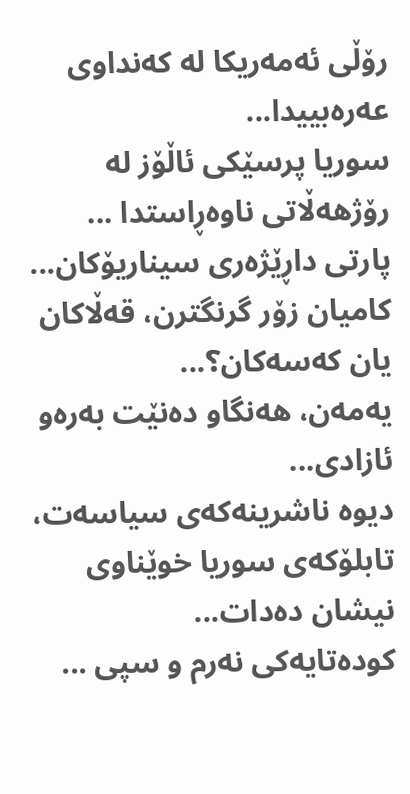رۆڵی ئه‌مه‌ریكا له‌ كه‌نداوی عه‌ره‌بییدا...
سوریا پرسێكی ئاڵۆز له‌ رۆژهه‌ڵاتی ناوه‌ڕاستدا ...
پارتی داڕێژه‌ری سیناریۆكان...
كامیان زۆر گرنگترن، قه‌ڵاكان یان كه‌سه‌كان؟...
یه‌مه‌ن، هه‌نگاو ده‌نێت به‌ره‌و ئازادی...
دیوه‌ ناشرینه‌كه‌ی سیاسه‌ت، تابلۆكه‌ی سوریا خوێناوی نیشان ده‌دات...
كوده‌تایه‌كی نه‌رم و سپی ...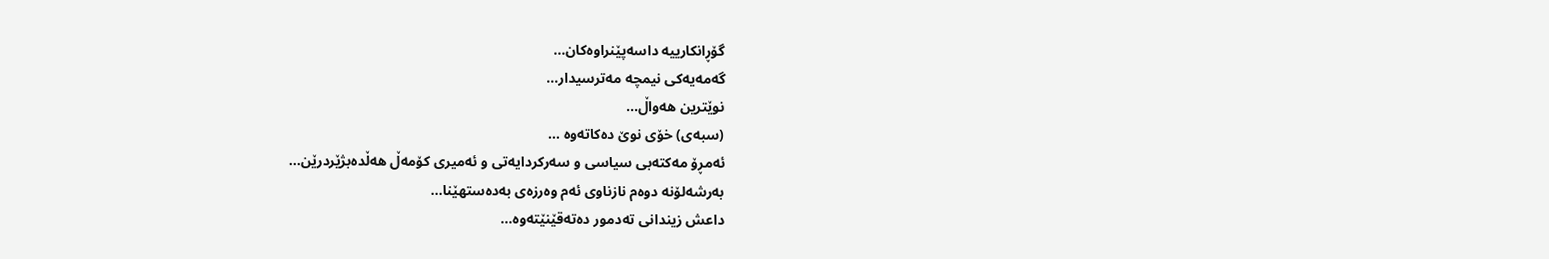گۆڕانكارییه‌ داسه‌پێنراوه‌كان...
گه‌مه‌یه‌كی نیمچه‌ مه‌ترسیدار...
نوێترین هه‌واڵ...
(سبەى) خۆى نوێ دەکاتەوە ...
ئه‌مڕۆ مه‌كته‌بی‌ سیاسی‌ و سه‌ركردایه‌تی‌ و ئه‌میری‌ كۆمه‌ڵ هەڵدەبژێردرێن...
به‌رشه‌لۆنه‌ دوه‌م نازناوی ئه‌م وه‌رزه‌ی به‌ده‌ستهێنا...
داعش زیندانی تەدمور دەتەقێنێتەوە...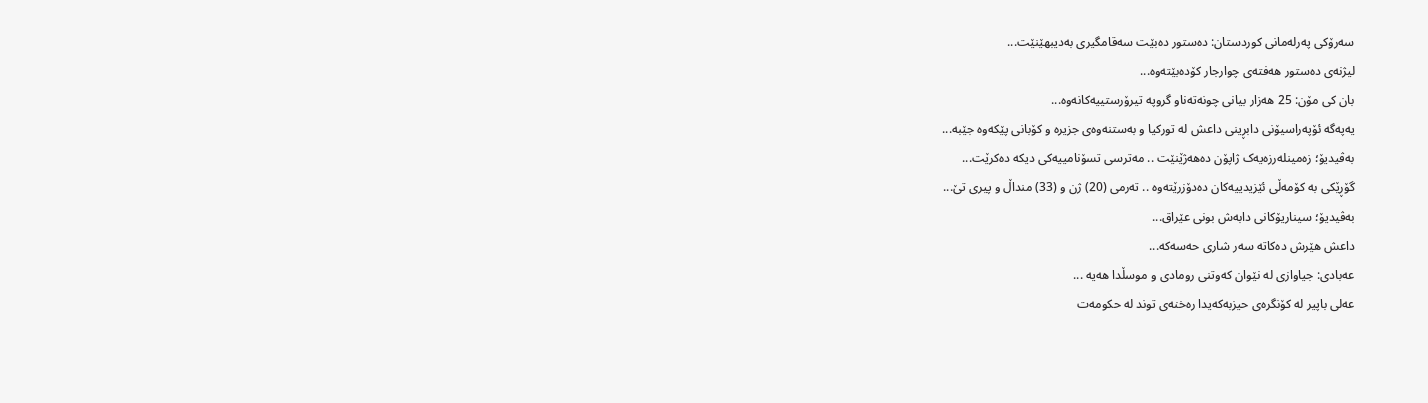سەرۆكی پەرلەمانی كوردستان: دەستور دەبێت سەقامگیری بەدیبهێنێت...
لیژنەی دەستور هەفتەی چوارجار كۆدەبێتەوە...
بان كی مۆن: 25 هەزار بیانی چونەتەناو گروپە تیرۆرستییەكانەوە...
یەپەگە ئۆپەراسیۆنی دابڕینی داعش لە تورکیا و بەستنەوەی جزیرە و کۆبانی پێکەوە جێبە...
بەڤیدیۆ؛ زەمینلەرزەیەک ژاپۆن دەهەژێنێت .. مەترسی تسۆنامییەکی دیکە دەکرێت...
گۆڕێکی بە کۆمەڵی ئێزیدییەکان دەدۆزرێتەوە .. تەرمی (20) ژن و (33) منداڵ و پیری تێ...
بەڤیدیۆ؛ سیناریۆکانی دابەش بونی عێراق...
داعش هێرش دەکاتە سەر شاری حەسەکە...
عه‌بادی: جیاوازی له‌ نێوان کەوتنی رومادی و موسڵدا هه‌یه‌ ...
عەلی باپیر لە کۆنگرەی حیزبەکەیدا رەخنەی توند لە حکومەت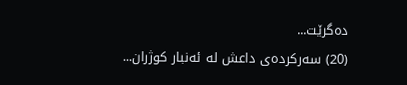دەگرێت...
(20) سه‌ركرده‌ی داعش لە ئەنبار کوژران...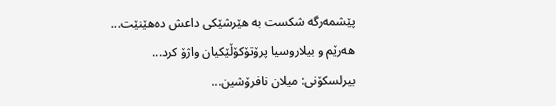پێشمەرگە شكست بە هێرشێكی داعش دەهێنێت...
هەرێم و بیلاروسیا پرۆتۆکۆڵێکیان واژۆ کرد...
بیرلسكۆنی: میلان نافرۆشین...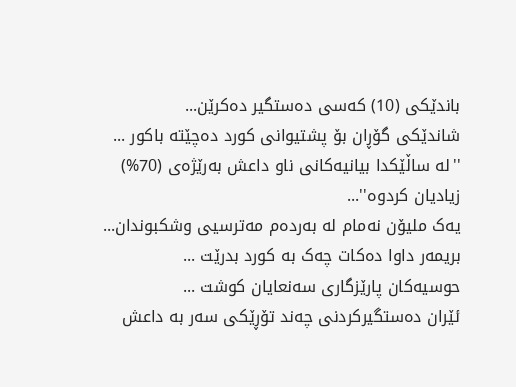باندێکی (10) کەسى دەستگیر دەکرێن...
شاندێکى گۆڕان بۆ پشتیوانی کورد دەچێتە باکور ...
''لە ساڵێکدا بیانیه‌كانی ناو داعش بەرێژەى (70%) زیادیان کردوە''...
یەک ملیۆن نەمام لە بەردەم مەترسیی وشکبوندان...
بریمه‌ر داوا دەکات چەک بە کورد بدرێت ...
حوسیەکان پارێزگارى سەنعایان کوشت ...
ئێران دەستگیرکردنى چه‌ند تۆڕێكی‌ سه‌ر به‌ داعش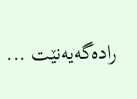رادەگەیەنێت ...